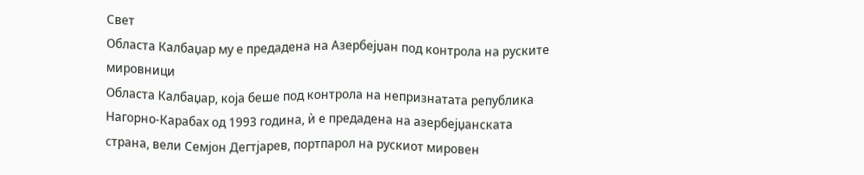Свет
Областа Калбаџар му е предадена на Азербејџан под контрола на руските мировници
Областа Калбаџар, која беше под контрола на непризнатата република Нагорно-Карабах од 1993 година, ѝ е предадена на азербејџанската страна, вели Семјон Дегтјарев, портпарол на рускиот мировен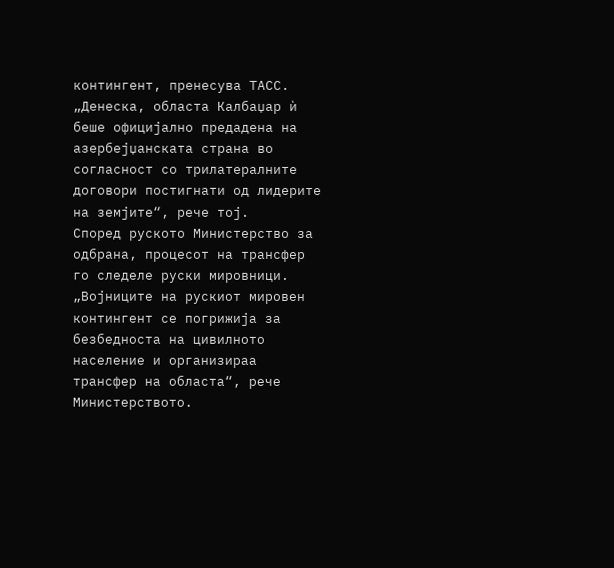контингент, пренесува ТАСС.
„Денеска, областа Калбаџар ѝ беше официјално предадена на азербејџанската страна во согласност со трилатералните договори постигнати од лидерите на земјите“, рече тој.
Според руското Министерство за одбрана, процесот на трансфер го следеле руски мировници.
„Војниците на рускиот мировен контингент се погрижија за безбедноста на цивилното население и организираа трансфер на областа“, рече Министерството.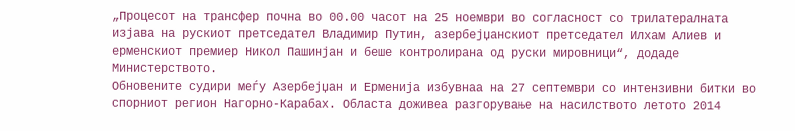„Процесот на трансфер почна во 00.00 часот на 25 ноември во согласност со трилатералната изјава на рускиот претседател Владимир Путин, азербејџанскиот претседател Илхам Алиев и ерменскиот премиер Никол Пашинјан и беше контролирана од руски мировници“, додаде Министерството.
Обновените судири меѓу Азербејџан и Ерменија избувнаа на 27 септември со интензивни битки во спорниот регион Нагорно-Карабах. Областа доживеа разгорување на насилството летото 2014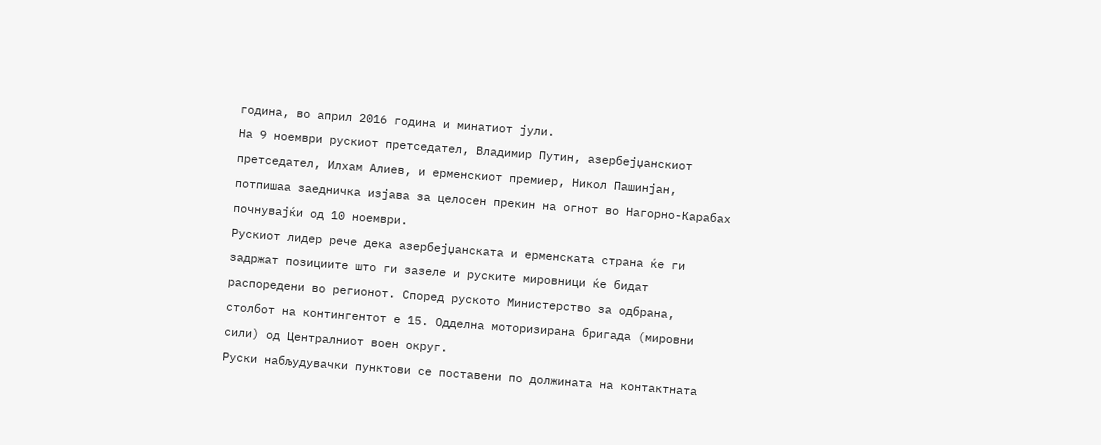година, во април 2016 година и минатиот јули.
На 9 ноември рускиот претседател, Владимир Путин, азербејџанскиот претседател, Илхам Алиев, и ерменскиот премиер, Никол Пашинјан, потпишаа заедничка изјава за целосен прекин на огнот во Нагорно-Карабах почнувајќи од 10 ноември.
Рускиот лидер рече дека азербејџанската и ерменската страна ќе ги задржат позициите што ги зазеле и руските мировници ќе бидат распоредени во регионот. Според руското Министерство за одбрана, столбот на контингентот е 15. Одделна моторизирана бригада (мировни сили) од Централниот воен округ.
Руски набљудувачки пунктови се поставени по должината на контактната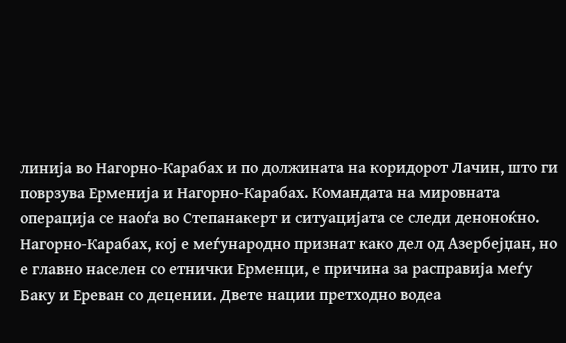линија во Нагорно-Карабах и по должината на коридорот Лачин, што ги поврзува Ерменија и Нагорно-Карабах. Командата на мировната операција се наоѓа во Степанакерт и ситуацијата се следи деноноќно.
Нагорно-Карабах, кој е меѓународно признат како дел од Азербејџан, но е главно населен со етнички Ерменци, е причина за расправија меѓу Баку и Ереван со децении. Двете нации претходно водеа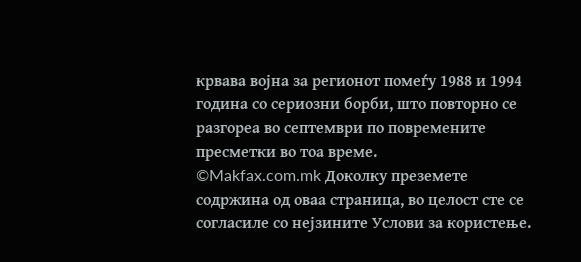крвава војна за регионот помеѓу 1988 и 1994 година со сериозни борби, што повторно се разгореа во септември по повремените пресметки во тоа време.
©Makfax.com.mk Доколку преземете содржина од оваа страница, во целост сте се согласиле со нејзините Услови за користење.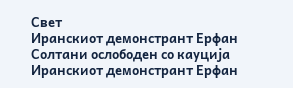Свет
Иранскиот демонстрант Ерфан Солтани ослободен со кауција
Иранскиот демонстрант Ерфан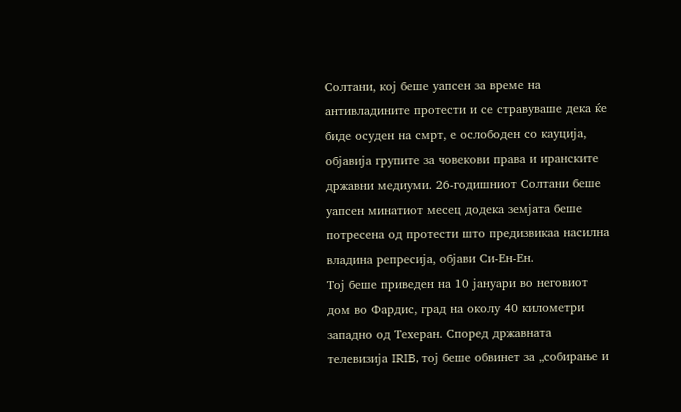Солтани, кој беше уапсен за време на антивладините протести и се стравуваше дека ќе биде осуден на смрт, е ослободен со кауција, објавија групите за човекови права и иранските државни медиуми. 26-годишниот Солтани беше уапсен минатиот месец додека земјата беше потресена од протести што предизвикаа насилна владина репресија, објави Си-Ен-Ен.
Тој беше приведен на 10 јануари во неговиот дом во Фардис, град на околу 40 километри западно од Техеран. Според државната телевизија IRIB, тој беше обвинет за „собирање и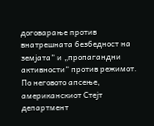договарање против внатрешната безбедност на земјата“ и „пропагандни активности“ против режимот.
По неговото апсење, американскиот Стејт департмент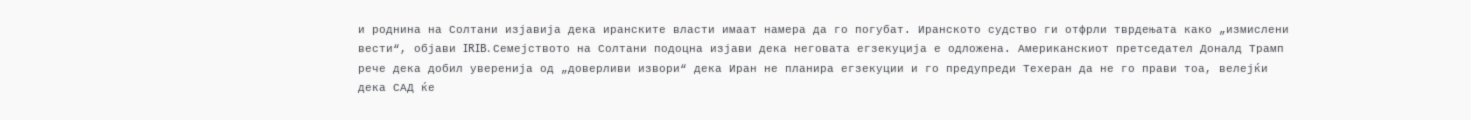и роднина на Солтани изјавија дека иранските власти имаат намера да го погубат. Иранското судство ги отфрли тврдењата како „измислени вести“, објави IRIB. Семејството на Солтани подоцна изјави дека неговата егзекуција е одложена. Американскиот претседател Доналд Трамп рече дека добил уверенија од „доверливи извори“ дека Иран не планира егзекуции и го предупреди Техеран да не го прави тоа, велејќи дека САД ќе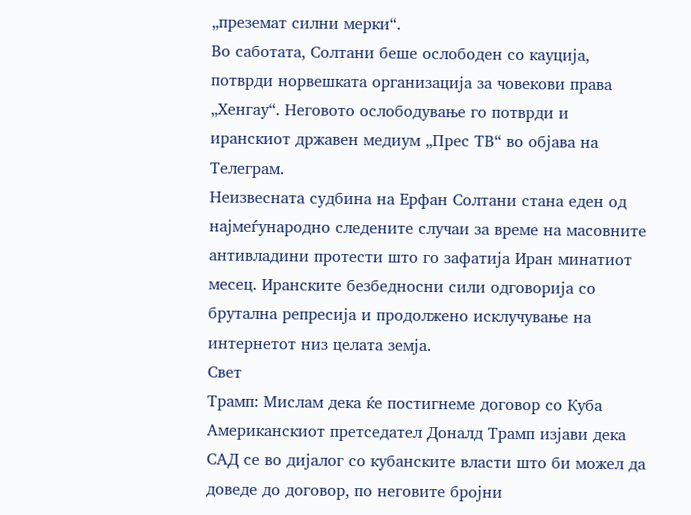„преземат силни мерки“.
Во саботата, Солтани беше ослободен со кауција, потврди норвешката организација за човекови права „Хенгау“. Неговото ослободување го потврди и иранскиот државен медиум „Прес ТВ“ во објава на Телеграм.
Неизвесната судбина на Ерфан Солтани стана еден од најмеѓународно следените случаи за време на масовните антивладини протести што го зафатија Иран минатиот месец. Иранските безбедносни сили одговорија со брутална репресија и продолжено исклучување на интернетот низ целата земја.
Свет
Трамп: Мислам дека ќе постигнеме договор со Куба
Американскиот претседател Доналд Трамп изјави дека САД се во дијалог со кубанските власти што би можел да доведе до договор, по неговите бројни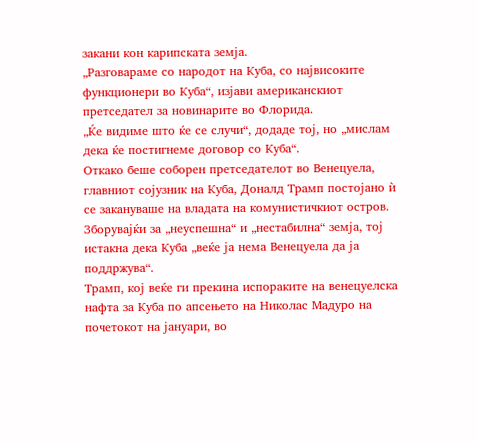закани кон карипската земја.
„Разговараме со народот на Куба, со највисоките функционери во Куба“, изјави американскиот претседател за новинарите во Флорида.
„Ќе видиме што ќе се случи“, додаде тој, но „мислам дека ќе постигнеме договор со Куба“.
Откако беше соборен претседателот во Венецуела, главниот сојузник на Куба, Доналд Трамп постојано ѝ се закануваше на владата на комунистичкиот остров.
Зборувајќи за „неуспешна“ и „нестабилна“ земја, тој истакна дека Куба „веќе ја нема Венецуела да ја поддржува“.
Трамп, кој веќе ги прекина испораките на венецуелска нафта за Куба по апсењето на Николас Мадуро на почетокот на јануари, во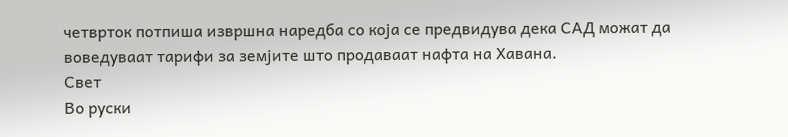четврток потпиша извршна наредба со која се предвидува дека САД можат да воведуваат тарифи за земјите што продаваат нафта на Хавана.
Свет
Во руски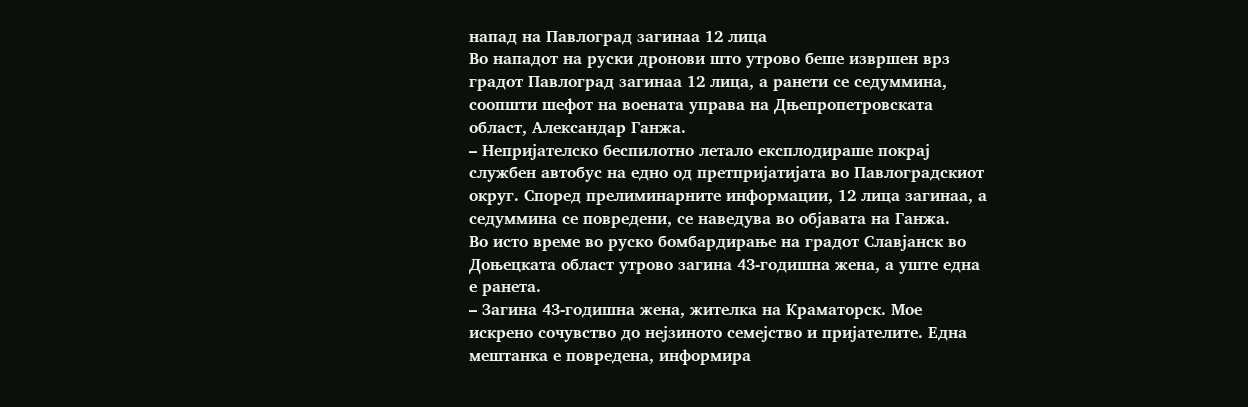напад на Павлоград загинаа 12 лица
Во нападот на руски дронови што утрово беше извршен врз градот Павлоград загинаа 12 лица, а ранети се седуммина, соопшти шефот на воената управа на Дњепропетровската област, Александар Ганжа.
– Непријателско беспилотно летало експлодираше покрај службен автобус на едно од претпријатијата во Павлоградскиот округ. Според прелиминарните информации, 12 лица загинаа, а седуммина се повредени, се наведува во објавата на Ганжа.
Во исто време во руско бомбардирање на градот Славјанск во Доњецката област утрово загина 43-годишна жена, а уште една е ранета.
– Загина 43-годишна жена, жителка на Краматорск. Мое искрено сочувство до нејзиното семејство и пријателите. Една мештанка е повредена, информира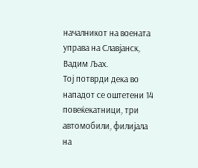началникот на воената управа на Славјанск, Вадим Љах.
Тој потврди дека во нападот се оштетени 14 повеќекатници, три автомобили, филијала на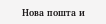Нова пошта и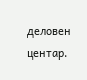деловен центар.